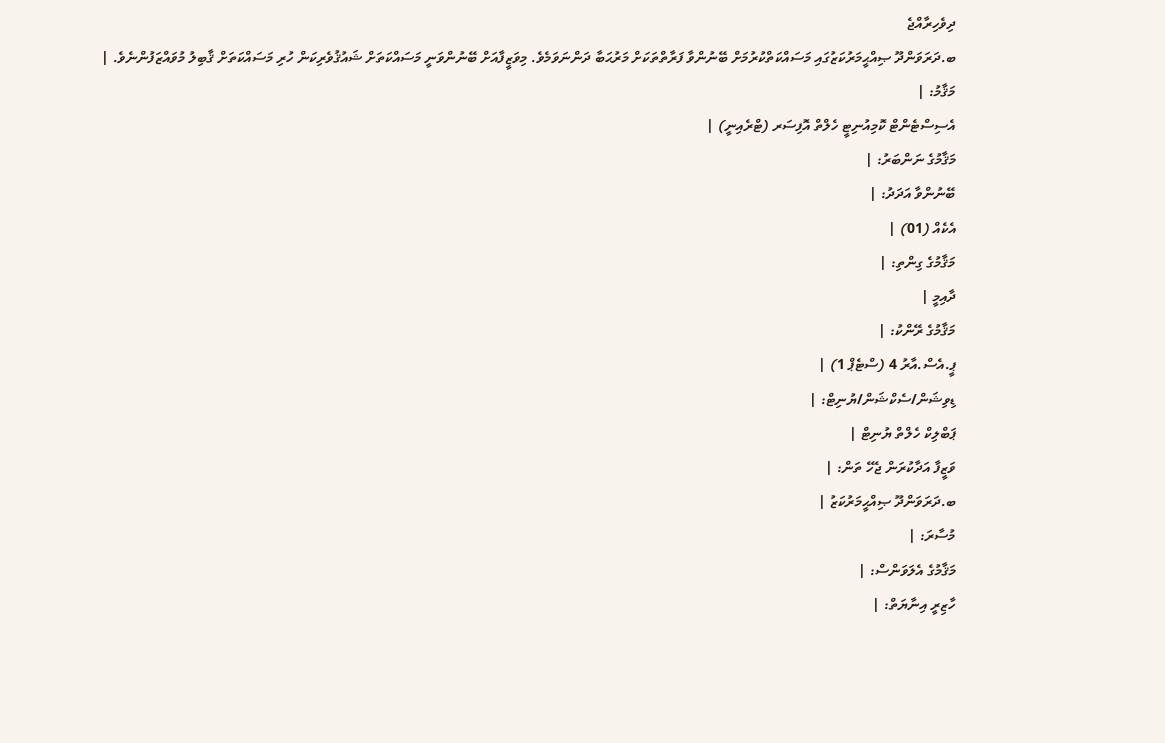ދިވެހިރާއްޖެ
ބ.ދަރަވަންދޫ ޞިއްޙީމަރުކަޒުގައި މަސައްކަތްކުރުމަށް ބޭނުންވާ ފަރާތްތަކަށް މަރުޙަބާ ދަންނަވަމެވެ. މިވަޒީފާއަށް ބޭނުންވަނީ މަސައްކަތަށް ޝައުޤުވެރިކަން ހުރި މަސައްކަތަށް ޤާބިލު މުވައްޒަފުންނެވެ. |
މަޤާމު: |
އެސިސްޓެންޓް ކޮމިއުނިޓީ ހެލްތް އޮފިސަރ (ޓްރެއިނީ) |
މަޤާމުގެ ނަންބަރު: |
ބޭނުންވާ އަދަދު: |
އެކެއް (01) |
މަޤާމުގެ ގިންތި: |
ދާއިމީ |
މަޤާމުގެ ރޭންކު: |
ޕީ.އެސް.އާރު 4 (ސްޓެޕް 1) |
ޑިވިޝަން/ސެކްޝަން/ޔުނިޓް: |
ޕަބްލިކް ހެލްތް ޔުނިޓް |
ވަޒީފާ އަދާކުރަން ޖެހޭ ތަން: |
ބ.ދަރަވަންދޫ ޞިއްޙީމަރުކަޒު |
މުސާރަ: |
މަޤާމުގެ އެލަވަންސް: |
ހާޒިރީ އިނާޔަތް: |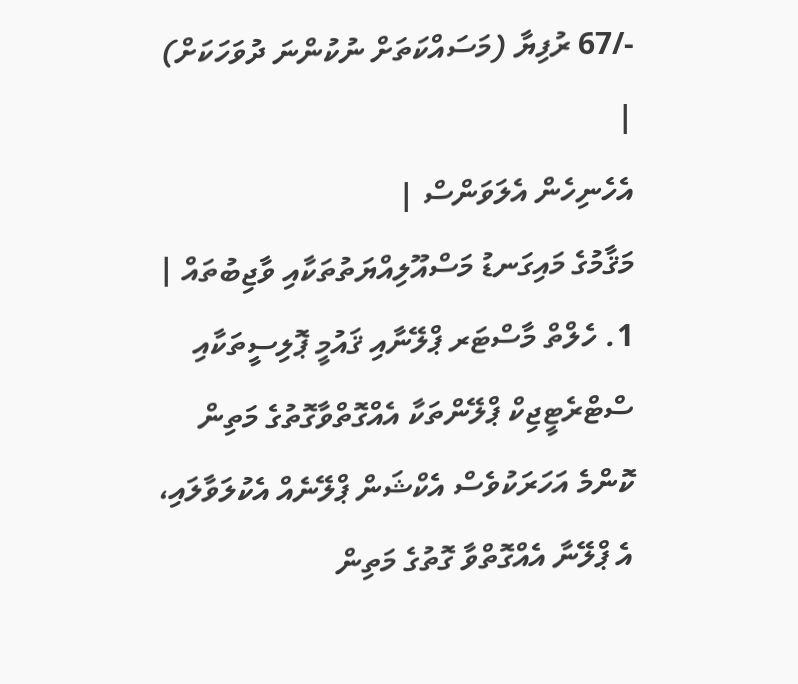-/67 ރުފިޔާ (މަސައްކަތަށް ނުކުންނަ ދުވަހަކަށް) |
އެހެނިހެން އެލަވަންސް |
މަޤާމުގެ މައިގަނޑު މަސްއޫލިއްޔަތުތަކާއި ވާޖިބުތައް |
1. ހެލްތް މާސްޓަރ ޕްލޭނާއި ޤައުމީ ޕޮލިސީތަކާއި ސްޓްރެޓީޖިކް ޕްލޭންތަކާ އެއްގޮތްވާގޮތުގެ މަތިން ކޮންމެ އަހަރަކުވެސް އެކްޝަން ޕްލޭނެއް އެކުލަވާލައި، އެ ޕްލޭނާ އެއްގޮތްވާ ގޮތުގެ މަތިން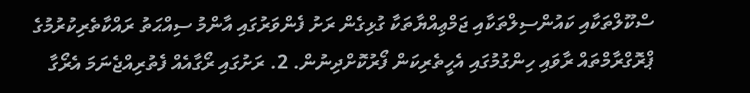ސްކޫލްތަކާއި ކައުންސިލްތަކާއި ޖަމްޢިއްޔާތަކާ ގުޅިގެން ރަށު ފެންވަރުގައި އާންމު ސިއްޙަތު ރައްކާތެރިކުރުމުގެ ޕްރޮގްރާމްތައް ރާވައި ހިންގުމުގައި އެހީތެރިކަން ފޯރުކޮށްދިނުން. 2. ރަށުގައި ރޯގާއެއް ފެތުރިއްޖެނަމަ އެރޯގާ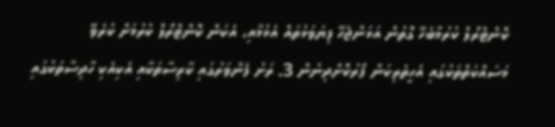ކޮންޓްރޯލް ކުރުމާބެހޭ ގޮތުން އަޅަންޖެހޭ ފިޔަވަޅުތައް އެޅުމާއި، އެކަން ކޮންޓްރޯލް ކުރުމަށް ކުރެވޭ މަސައްކަތްތަކުގައި އެހީތެރިކަން ފޯރުކޮށްދިނުން 3. ރަށު ފެންވަރުގައި ކާރިސާތަކާއި އެކިއެކި ހާދިސާތަކުގައި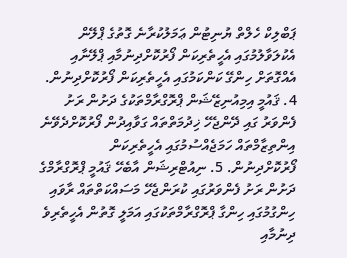ޕަބްލިކް ހެލްތް ޔުނިޓުން ޢަމަލުކުރާނެ ގޮތުގެ ޕްލޭން އެކުލަވާލުމުގައި އެހީތެރިކަން ފޯރުކޮށްދިނުމާއި ޕްލޭނާއި އެއްގޮތަށް ހިންގޭ ކަންކަމުގައި އެހީތެރިކަން ފޯރުކޮށްދިނުން. 4. ޤައުމީ އިމިއުނިޒޭޝަން ޕްރޮގްރާމްތަކުގެ ދަށުން ރަށު ފެންވަރު ގައި ދޭންޖެހޭ ޚިދުމަތްތައް ގަވާއިދުން ފޯރުކޮށްދެވޭނެ އިންތިޒާމްތައް ހަމަޖެއްސުމުގައި އެހީތެރިކަން ފޯރުކޮށްދިނުން. 5. ނިއުޓްރިޝަން އާބެހޭ ޤައުމީ ޕްރޮގްރާމްގެ ދަށުން ރަށު ފެންވަރުގައި ކުރަންޖެހޭ މަސައްކަތްތައް ރާވައި ހިންގުމުގައި ހިންގާ ޕްރޮގްރާމްތަކުގައި އަމަލީ ގޮތުން އެހީތެރިވެ ދިނުމާއި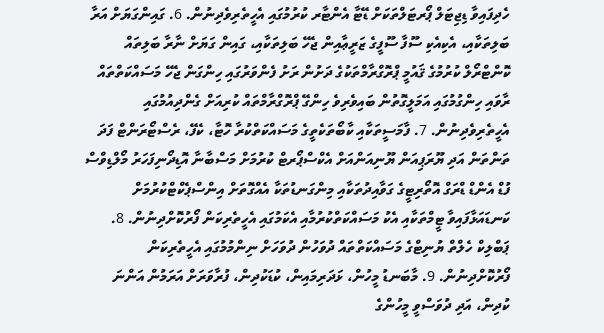ހެދިފައިވާ ޑިޖިޓަލް ޕޯރޓަލްތަކަށް ޑޭޓާ އެންޓާރ ކުރުމުގައި އެހީތެރިވެދިނުން. 6. ގައިންގަޔަށް އަރާ ބަލިތަކާއި، އެކިއެކި ސޫފާ ސޫފީގެ ޒަރީޢާއިން ޖެހޭ ބަލިތަކާއި، ގައިން ގަޔަށް ނާރާ ބަލިތައް ކޮންޓްރޯލް ކުރުމުގެ ޤައުމީ ޕްރޮގްރާމްތަކުގެ ދަށުން ރަށު ފެންވަރުގައި ހިންގަން ޖެހޭ މަސައްކަތްތައް ރާވައި ހިންގުމުގައި އަމަލީގޮތުން ބައިވެރިވެ ހިންގޭ ޕްރޮގްރާމްތައް ކުރިއަށް ގެންދިއުމުގައި އެހީތެރިވެދިނުން. 7. ފާމަސީތަކާއި ކާބޯތަކެތީގެ މަސައްކަތްކުރާ ހޮޓާ، ކެފޭ، ރެސްޓޯރަންޓް ފަދަ ތަންތަން އަދި ޔޫރަޕިއަން ޔޫނިއަންއަށް އެކްސްޕޯރޓް ކުރުމަށް މަސްބާނާ އޮޑިދޯނިފަހަރު މޯލްޑިވްސް ފުޑް އެންޑް ޑްރަގް އޮތޯރިޓީގެ ގަވާއިދުތަކާއި މިންގަނޑުތަކާ އެއްގޮތަށް އިންސްޕެކްޓްކުރުމަށް ކަނޑައަޅާފައިވާ ޓީމްތަކާއި އެކު މަސައްކަތްކުރުމާއި އެކަމުގައި އެހީތެރިކަން ފޯރުކޮށްދިނުން. 8. ޕަބްލިކް ހެލްތް ޔުނިޓްގެ މަސައްކަތްތައް ދުވަހުން ދުވަހަށް ނިންމުމުގައި އެހީތެރިކަން ފޯރުކޮށްދިނުން. 9. މާބަނޑު މީހުން، ޅަދަރިމައިން، ކުޑަކުދިން، ފުރާވަރަށް އަރަމުން އަންނަ ކުދިން، އަދި ދުވަސްވީ މީހުންގެ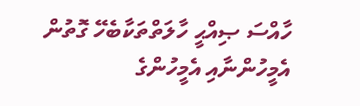ހާއްސަ ޞިއްޙީ ހާލަތްތަކާބެހޭ ގޮތުން އެމީހުންނާއި އެމީހުންގެ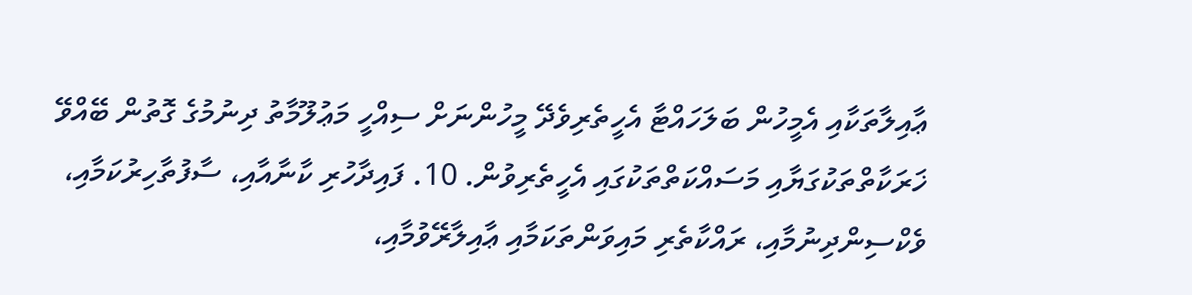ޢާއިލާތަކާއި އެމީހުން ބަލަހައްޓާ އެހީތެރިވެދޭ މީހުންނަށް ސިއްހީ މަޢުލޫމާތު ދިނުމުގެ ގޮތުން ބޭއްވޭ ޚަރަކާތްތަކުގަޔާއި މަސައްކަތްތަކުގައި އެހީތެރިވުން. 10. ފައިދާހުރި ކާނާއާއި، ސާފުތާހިރުކަމާއި، ވެކްސިންދިނުމާއި، ރައްކާތެރި މައިވަންތަކަމާއި ޢާއިލާރޭވުމާއި،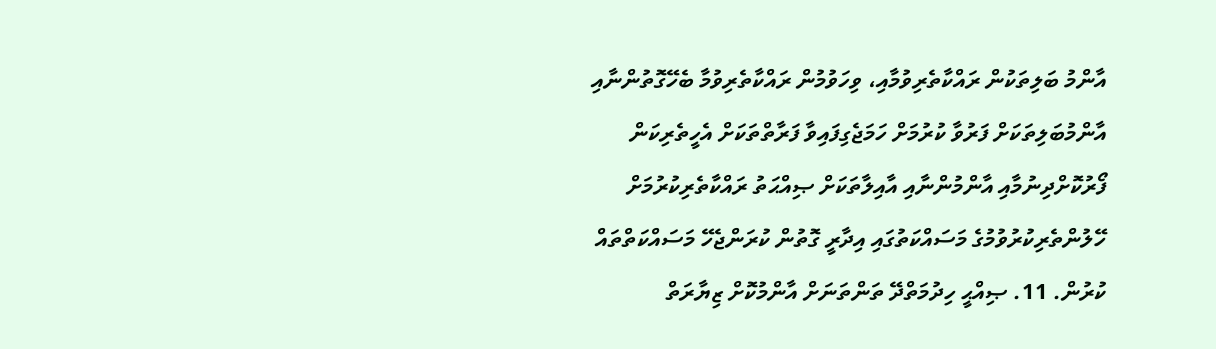އާންމު ބަލިތަކުން ރައްކާތެރިވުމާއި، ވިހަވުމުން ރައްކާތެރިވުމާ ބެހޭގޮތުންނާއި އާންމުބަލިތަކަށް ފަރުވާ ކުރުމަށް ހަމަޖެގިފައިވާ ފަރާތްތަކަށް އެހީތެރިކަން ފޯރުކޮށްދިނުމާއި އާންމުންނާއި އާއިލާތަކަށް ޞިއްޙަތު ރައްކާތެރިކުރުމަށް ހޭލުންތެރިކުރުވުމުގެ މަސައްކަތުގައި އިދާރީ ގޮތުން ކުރަންޖެހޭ މަސައްކަތްތައް ކުރުން. 11. ޞިއްޙީ ހިދުމަތްދޭ ތަންތަނަށް އާންމުކޮށް ޒިޔާރަތް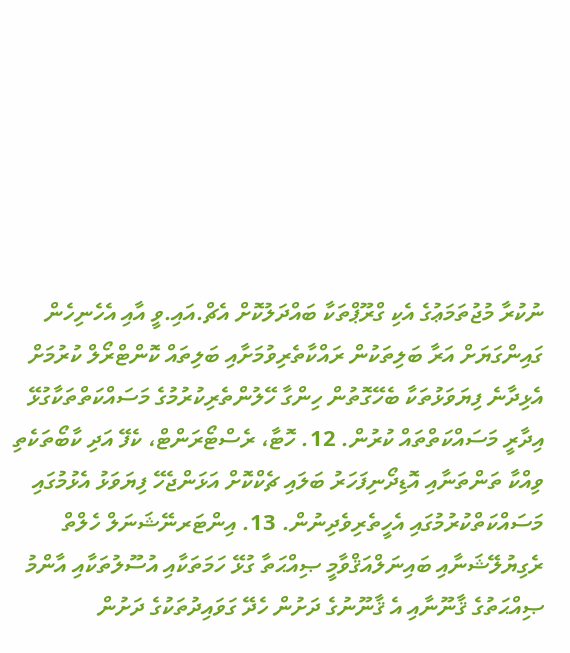ނުކުރާ މުޖުތަމަޢުގެ އެކި ގްރޫޕްތަކާ ބައްދަލުކޮށް އެޗް.އައި.ވީ އާއި އެހެނިހެން ގައިންގަޔަށް އަރާ ބަލިތަކުން ރައްކާތެރިވުމަށާއި ބަލިތައް ކޮންޓްރޯލް ކުރުމަށް އެޅިދާނެ ފިޔަވަޅުތަކާ ބެހޭގޮތުން ހިންގާ ހޭލުންތެރިކުރުމުގެ މަސައްކަތްތަކާގުޅޭ އިދާރީ މަސައްކަތްތައް ކުރުން. 12. ހޮޓާ، ރެސްޓޯރަންޓް، ކެފޭ އަދި ކާބޯތަކެތި ވިއްކާ ތަންތަނާއި އޮޑިދޯނިފަހަރު ބަލައި ޗެކްކޮށް އަޅަންޖެހޭ ފިޔަވަޅު އެޅުމުގައި މަސައްކަތްކުރުމުގައި އެހީތެރިވެދިނުން. 13. އިންޓަރނޭޝަނަލް ހެލްތް ރެގިޔުލޭޝަނާއި ބައިނަލްއަޤްވާމީ ޞިއްޙަތާ ގުޅޭ ހަމަތަކާއި އުސޫލުތަކާއި އާންމު ޞިއްޙަތުގެ ޤާނޫނާއި އެ ޤާނޫނުގެ ދަށުން ހެދޭ ގަވައިދުތަކުގެ ދަށުން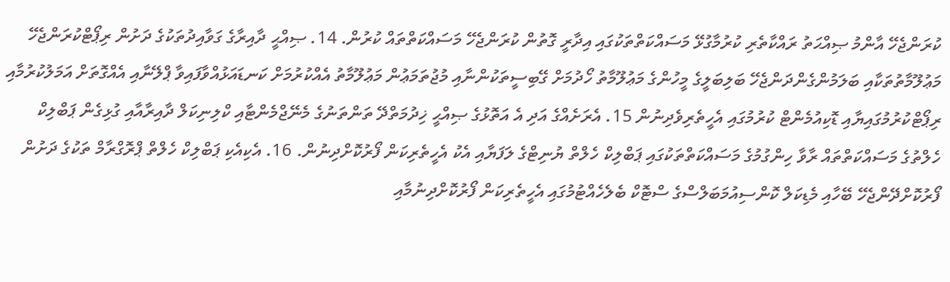ކުރަންޖެހޭ އާންމު ޞިއްޙަތު ރައްކާތެރި ކުރުމާގުޅޭ މަސައްކަތްތަކުގައި އިދާރީ ގޮތުން ކުރަންޖެހޭ މަސައްކަތްތައް ކުރުން. 14. ޞިއްޙީ ދާއިރާގެ ގަވާއިދުތަކުގެ ދަށުން ރިޕޯޓްކުރަންޖެހޭ މަޢުލޫމާތުތަކާއި ބަލަމުންގެންދަންޖެހޭ ބަލިބަލީގެ މީހުންގެ މަޢުލޫމާތު ހޯދުމަށް ގޭބިސީތަކުންނާއި މުޖުތަމަޢުން މަޢުލޫމާތު އެއްކުރުމަށް ކަނޑައަޅުއްވާފައިވާ ޕްލޭނާއި އެއްގޮތަށް އަމަލުކުރުމާއި ރިޕޯޓްކުރުމުގައިޔާއި ޑޮކިއުމެންޓް ކުރުމުގައި އެހީތެރިވެދިނުން 15. އެރަށެއްގެ އަދި އެ އަތޮޅުގެ ޞިއްޙީ ޚިދުމަތްދޭ ތަންތަނުގެ މެނޭޖްމެންޓާއި ކްލިނިކަލް ދާއިރާއާއި ގުޅިގެން ޕަބްލިކް ހެލްތުގެ މަސައްކަތްތައް ރާވާ ހިންގުމުގެ މަސައްކަތްތަކުގައި ޕަބްލިކް ހެލްތް ޔުނިޓްގެ ލަފަޔާއި އެކު އެހީތެރިކަން ފޯރުކޮށްދިނުން. 16. އެކިއެކި ޕަބްލިކް ހެލްތް ޕްރޮގްރާމް ތަކުގެ ދަށުން ފޯރުކޮށްދޭންޖެހޭ ބޭހާއި މެޑިކަލް ކޮންސިއުމަބަލްސްގެ ސްޓޮކް ބެލެހެއްޓުމުގައި އެހީތެރިކަން ފޯރުކޮށްދިނުމާއި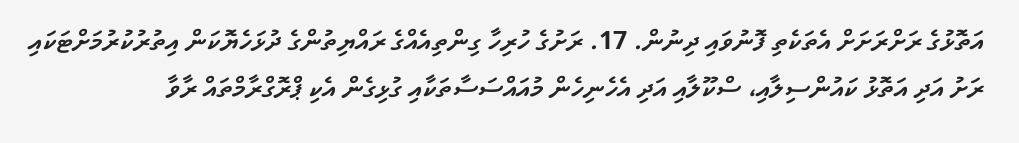އަތޮޅުގެ ރަށްރަށަށް އެތަކެތި ފޮނުވައި ދިނުން. 17. ރަށުގެ ހުރިހާ ގިންތިއެއްގެ ރައްޔިތުންގެ ދުޅަހެޔޮކަން އިތުރުކުރުމަށްޓަކައި ރަށު އަދި އަތޮޅު ކައުންސިލާއި، ސްކޫލާއި އަދި އެހެނިހެން މުއައްސަސާތަކާއި ގުޅިގެން އެކި ޕްރޮގްރާމްތައް ރާވާ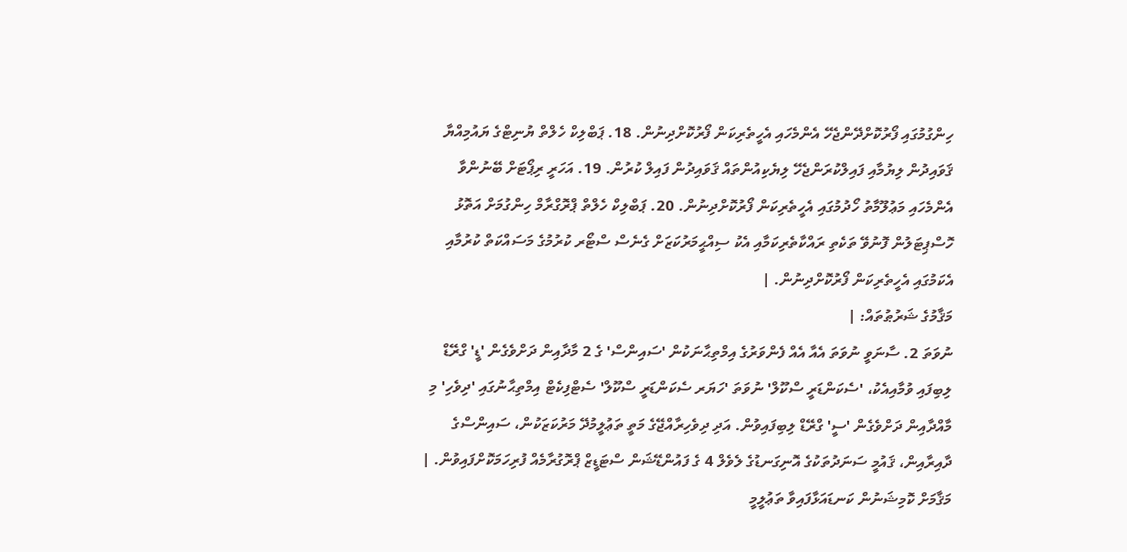ހިންގުމުގައި ފޯރުކޮށްދޭންޖެހޭ އެންމެހައި އެހީތެރިކަން ފޯރުކޮށްދިނުން. 18. ޕަބްލިކް ހެލްތް ޔުނިޓްގެ ޔައުމިއްޔާ ޤަވައިދުން ލިޔުމާއި ފައިލްކުރަންޖެހޭ ލިޔެކިއުންތައް ޤަވައިދުން ފައިލް ކުރުން. 19. އަހަރީ ރިޕޯޓަށް ބޭނުންވާ އެންމެހައި މަޢުލޫމާތު ހޯދުމުގައި އެހީތެރިކަން ފޯރުކޮށްދިނުން. 20. ޕަބްލިކް ހެލްތް ޕްރޮގްރާމް ހިންގުމަށް އަތޮޅު ހޮސްޕިޓަލުން ފޮނުވޭ ތަކެތި ރައްކާތެރިކަމާއި އެކު ސިއްޙީމަރުކަޒަށް ގެނެސް ސްޓޯރ ކުރުމުގެ މަސައްކަތް ކުރުމާއި އެކަމުގައި އެހީތެރިކަން ފޯރުކޮށްދިނުން. |
މަޤާމުގެ ޝަރުޠުތައް: |
ނުވަތަ 2. ސާނަވީ ނުވަތަ އެއާ އެއް ފެންވަރުގެ އިމްތިޙާނަކުން 'ސައިންސް' ގެ 2 މާދާއިން ދަށްވެގެން 'ޑީ' ގްރޭޑް ލިބިފައި ވުމާއިއެކު، 'ސެކަންޑަރީ ސްކޫލް' ނުވަތަ 'ހަޔަރ ސެކަންޑަރީ ސްކޫލް' ސެޓްފިކެޓް އިމްތިޙާނުގައި 'ދިވެހި' މި މާއްދާއިން ދަށްވެގެން 'ސީ' ގްރޭޑް ލިބިފައިވުން. އަދި ދިވެހިރާއްޖޭގެ މަތީ ތަޢުލީމުދޭ މަރުކަޒަކުން، ސައިންސްގެ ދާއިރާއިން، ޤައުމީ ސަނަދުތަކުގެ އޮނިގަނޑުގެ ލެވެލް 4 ގެ ފައުންޑޭޝަން ސްޓަޑީޒް ޕްރޮގުރާމެއް ފުރިހަމަކޮށްފައިވުން. |
މަޤާމަށް ކޮމިޝަނުން ކަނޑައަޅާފައިވާ ތަޢުލީމީ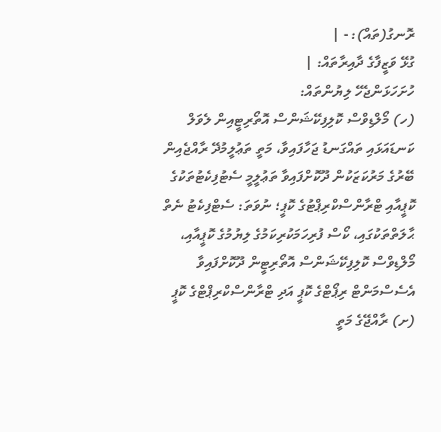ރޮނގު(ތައް): - |
ގުޅޭ ވަޒީފާގެ ދާއިރާތައް: |
ހުށަހަޅަންޖެހޭ ލިޔުންތައް:
(ހ) މޯލްޑިވްސް ކޮލިފިކޭޝަންސް އޮތޯރިޓީއިން ލެވަލް ކަނޑައަޅައި ތައްގަނޑު ޖަހާފައިވާ، މަތީ ތަޢުލީމުދޭ ރާއްޖެއިން ބޭރުގެ މަރުކަޒަކުން ދޫކޮށްފައިވާ ތަޢުލީމީ ސެޓުފިކެޓުތަކުގެ ކޮޕީއާއި ޓްރާންސްކްރިޕްޓުގެ ކޮޕީ؛ ނުވަތަ: ސެޓްފިކެޓު ނެތް ޙާލަތްތަކުގައި، ކޯސް ފުރިހަމަކުރިކަމުގެ ލިޔުމުގެ ކޮޕީއާއި، މޯލްޑިވްސް ކޮލިފިކޭޝަންސް އޮތޯރިޓީން ދޫކޮށްފައިވާ އެސެސްމަންޓް ރިޕޯޓްގެ ކޮޕީ އަދި ޓްރާންސްކްރިޕްޓްގެ ކޮޕީ (ށ) ރާއްޖޭގެ މަތީ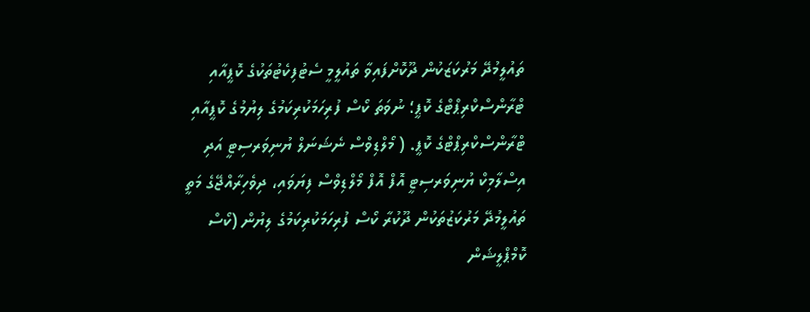ތައުލީމުދޭ މަރުކަޒަކުން ދޫކޮށްފައިވާ ތައުލީމީ ސެޓުފިކެޓުތަކުގެ ކޮޕީއާއި ޓްރާންސްކްރިޕްޓްގެ ކޮޕީ؛ ނުވަތަ ކޯސް ފުރިހަމަކުރިކަމުގެ ލިޔުމުގެ ކޮޕީއާއި ޓްރާންސްކްރިޕްޓްގެ ކޮޕީ. ( މޯލްޑިވްސް ނެޝަނަލް ޔުނިވަރސިޓީ އަދި އިސްލާމިކް ޔުނިވަރސިޓީ އޮފް އޮފް މޯލްޑިވްސް ފިޔަވައި، ދިވެހިރާއްޖޭގެ މަތީ ތައުލީމުދޭ މަރުކަޒުތަކުން ދޫކުރާ ކޯސް ފުރިހަމަކުރިކަމުގެ ލިޔުން (ކޯސް ކޮމްޕްލީޝަން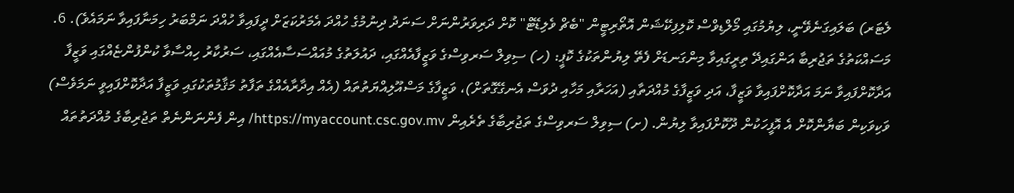ލެޓަރ) ބަލައިގަނެވޭނީ، ލިޔުމުގައި މޯލްޑިވްސް ކޮލިފިކޭޝަން އޮތޯރިޓީން "ބެޗް ވެލިޑޭޓް" ކޮށް ދަރިވަރުންނަށް ސަނަދު ދިނުމުގެ ހުއްދަ އެމަރުކަޒަށް ދީފައިވާ ހުއްދަ ނަމްބަރު ހިމަނާފައިވާ ނަމައެވެ). 6. މަސައްކަތުގެ ތަޖުރިބާ އަންގައިދޭ ތިރީގައިވާ މިންގަނޑަށް ފެތޭ ލިޔުންތަކުގެ ކޮޕީ: (ހ) ސިވިލް ސަރވިސްގެ ވަޒީފާއެއްގައި، ދައުލަތުގެ މުއައްސަސާއެއްގައި، ސަރުކާރު ހިއްސާވާ ކުންފުންޏެއްގައި ވަޒީފާ އަދާކޮށްފައިވާ ނަމަ އަދާކޮށްފައިވާ ވަޒީފާ، އަދި ވަޒީފާގެ މުއްދަތާއި (އަހަރާއި މަހާއި ދުވަސް އެނގޭގޮތަށް)، ވަޒީފާގެ މަސްއޫލިއްޔަތުތައް (އެއް އިދާރާއެއްގެ ތަފާތު މަޤާމުތަކުގައި ވަޒީފާ އަދާކޮށްފައިވީ ނަމަވެސް) ވަކިވަކިން ބަޔާންކޮށް އެ އޮފީހަކުން ދޫކޮށްފައިވާ ލިޔުން. (ށ) ސިވިލް ސަރވިސްގެ ތަޖުރިބާގެ ތެރެއިން https://myaccount.csc.gov.mv/ އިން ފެންނަންނެތް ތަޖުރިބާގެ މުއްދަތުތައް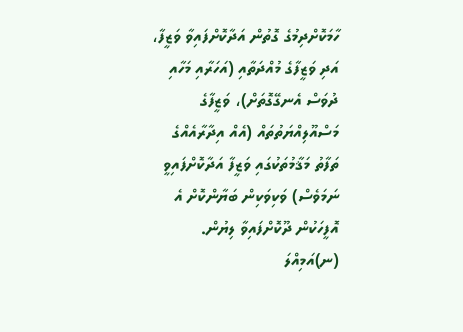ހާމަކޮށްދިމުގެ ގޮތުން އަދާކޮށްފައިވާ ވަޒީފާ، އަދި ވަޒީފާގެ މުއްދަތާއި (އަހަރާއި މަހާއި ދުވަސް އެނގޭގޮތަށް)، ވަޒީފާގެ މަސްއޫލިއްޔަތުތައް (އެއް އިދާރާއެއްގެ ތަފާތު މަޤާމުތަކުގައި ވަޒީފާ އަދާކޮށްފައިވީ ނަމަވެސް) ވަކިވަކިން ބަޔާންކޮށް އެ އޮފީހަކުން ދޫކޮށްފައިވާ ލިޔުން. (ނ)އަމިއްލަ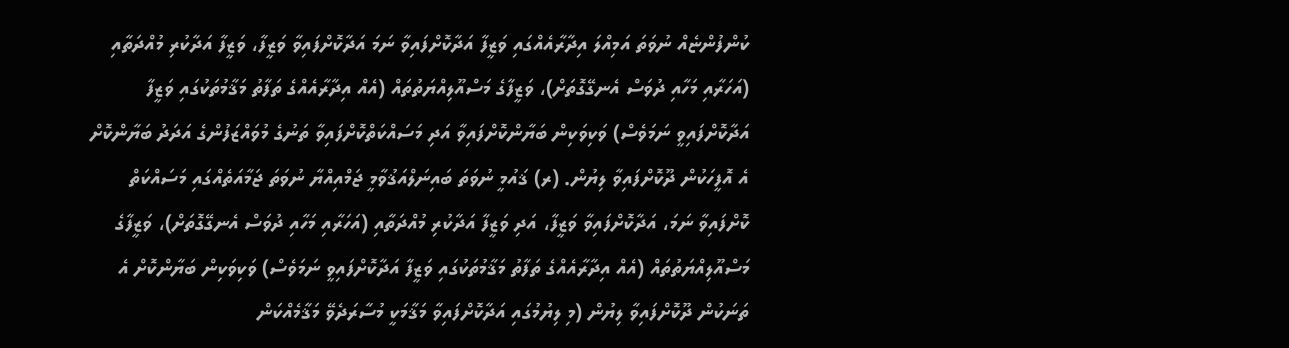ކުންފުންޏެއް ނުވަތަ އަމިއްލަ އިދާރާއެއްގައި ވަޒީފާ އަދާކޮށްފައިވާ ނަމަ އަދާކޮށްފައިވާ ވަޒީފާ، ވަޒީފާ އަދާކުރި މުއްދަތާއި (އަހަރާއި މަހާއި ދުވަސް އެނގޭގޮތަށް)، ވަޒީފާގެ މަސްއޫލިއްޔަތުތައް (އެއް އިދާރާއެއްގެ ތަފާތު މަޤާމުތަކުގައި ވަޒީފާ އަދާކޮށްފައިވީ ނަމަވެސް) ވަކިވަކިން ބަޔާންކޮށްފައިވާ އަދި މަސައްކަތްކޮށްފައިވާ ތަނުގެ މުވައްޒަފުންގެ އަދަދު ބަޔާންކޮށް އެ އޮފީހަކުން ދޫކޮށްފައިވާ ލިޔުން. (ރ) ޤައުމީ ނުވަތަ ބައިނަލްއަޤުވާމީ ޖަމްއިއްޔާ ނުވަތަ ޖަމާއަތެއްގައި މަސައްކަތް ކޮށްފައިވާ ނަމަ، އަދާކޮށްފައިވާ ވަޒީފާ، އަދި ވަޒީފާ އަދާކުރި މުއްދަތާއި (އަހަރާއި މަހާއި ދުވަސް އެނގޭގޮތަށް)، ވަޒީފާގެ މަސްއޫލިއްޔަތުތައް (އެއް އިދާރާއެއްގެ ތަފާތު މަޤާމުތަކުގައި ވަޒީފާ އަދާކޮށްފައިވީ ނަމަވެސް) ވަކިވަކިން ބަޔާންކޮށް އެ ތަނަކުން ދޫކޮށްފައިވާ ލިޔުން (މި ލިޔުމުގައި އަދާކޮށްފައިވާ މަޤާމަކީ މުސާރަދެވޭ މަޤާމެއްކަން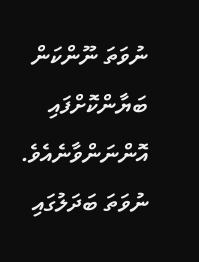ނުވަތަ ނޫންކަން ބަޔާންކޮށްފައި އޮންނަންވާނެއެވެ. ނުވަތަ ބަދަލުގައި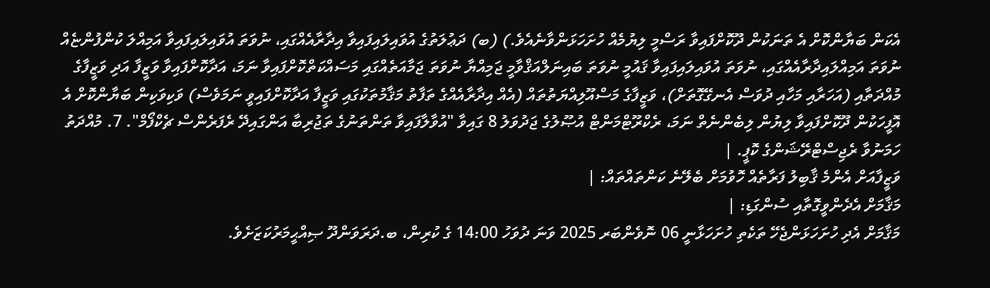އެކަން ބަޔާންކޮށް އެ ތަނަކުން ދޫކޮށްފައިވާ ރަސްމީ ލިޔުމެއް ހުށަހަޅަންވާނެއެވެ.) (ބ) ދަޢުލަތުގެ އުވައިލައިފައިވާ އިދާރާއެއްގައި، ނުވަތަ އުވައިލައިފައިވާ އަމިއްލަ ކުންފުންޏެއް ނުވަތަ އަމިއްލައިދާރާއެއްގައި، ނުވަތަ އުވައިލައިފައިވާ ޤައުމީ ނުވަތަ ބައިނަލްއަޤްވާމީ ޖަމިއްޔާ ނުވަތަ ޖަމާއަތެއްގައި މަސައްކަތްކޮށްފައިވާ ނަމަ، އަދާކޮށްފައިވާ ވަޒީފާ އަދި ވަޒީފާގެ މުއްދަތާއި (އަހަރާއި މަހާއި ދުވަސް އެނގޭގޮތަށް)، ވަޒީފާގެ މަސްއޫލިއްޔަތުތައް (އެއް އިދާރާއެއްގެ ތަފާތު މަޤާމުތަކުގައި ވަޒީފާ އަދާކޮށްފައިވީ ނަމަވެސް) ވަކިވަކިން ބަޔާންކޮށް އެ އޮފީހަކުން ދޫކޮށްފައިވާ ލިޔުން ލިބެންނެތް ނަމަ، ރެކްރޫޓްމަންޓް އުޞޫލުގެ ޖަދުވަލު 8 ގައިވާ "އުވާލާފައިވާ ތަންތަނުގެ ތަޖުރިބާ އަންގައިދޭ ރެފަރެންސް ޗެކްފޯމް". 7. މުއްދަތު ހަމަނުވާ ރެޖިސްޓްރޭޝަންގެ ކޮޕީ. |
ވަޒީފާއަށް އެންމެ ޤާބިލު ފަރާތެއް ހޮވުމަށް ބެލޭނެ ކަންތައްތައް: |
މަޤާމަށް އެދެންވީގޮތާއި ސުންގަޑި: |
މަޤާމަށް އެދި ހުށަހަޅަންޖެހޭ ތަކެތި ހުށަހަޅާނީ 06 ނޮވެންބަރ 2025 ވަނަ ދުވަހު 14:00 ގެ ކުރިން، ބ.ދަރަވަންދޫ ޞިއްޙީމަރުކަޒަށެވެ.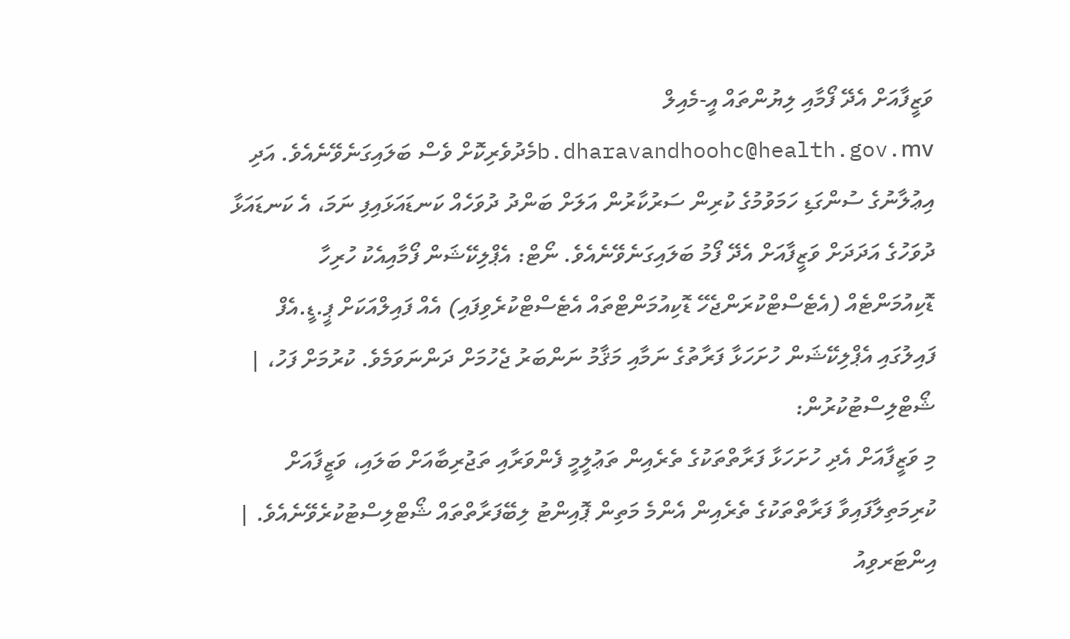ވަޒީފާއަށް އެދޭ ފޯމާއި ލިޔުންތައް އީ-މެއިލް b.dharavandhoohc@health.gov.mvމެދުވެރިކޮށް ވެސް ބަލައިގަނެވޭނެއެވެ. އަދި އިޢުލާނުގެ ސުންގަޑި ހަމަވުމުގެ ކުރިން ސަރުކާރުން އަލަށް ބަންދު ދުވަހެއް ކަނޑައަޅައިފި ނަމަ، އެ ކަނޑައަޅާ ދުވަހުގެ އަދަދަށް ވަޒީފާއަށް އެދޭ ފޯމު ބަލައިގަނެވޭނެއެވެ. ނޯޓް: އެޕްލިކޭޝަން ފޯމާއިއެކު ހުރިހާ ޑޮކިއުމަންޓެއް (އެޓެސްޓްކުރަންޖެހޭ ޑޮކިއުމަންޓްތައް އެޓެސްޓްކުރެވިފައި) އެއް ފައިލްއަކަށް ޕީ.ޑީ.އެފް ފައިލުގައި އެޕްލިކޭޝަން ހުށަހަޅާ ފަރާތުގެ ނަމާއި މަޤާމު ނަންބަރު ޖެހުމަށް ދަންނަވަމެވެ. ކުރުމަށް ފަހު، |
ޝޯޓްލިސްޓުކުރުން:
މި ވަޒީފާއަށް އެދި ހުށަހަޅާ ފަރާތްތަކުގެ ތެރެއިން ތަޢުލީމީ ފެންވަރާއި ތަޖުރިބާއަށް ބަލައި، ވަޒީފާއަށް ކުރިމަތިލާފައިވާ ފަރާތްތަކުގެ ތެރެއިން އެންމެ މަތިން ޕޮއިންޓު ލިބޭފަރާތްތައް ޝޯޓްލިސްޓުކުރެވޭނެއެވެ. |
އިންޓަރވިއު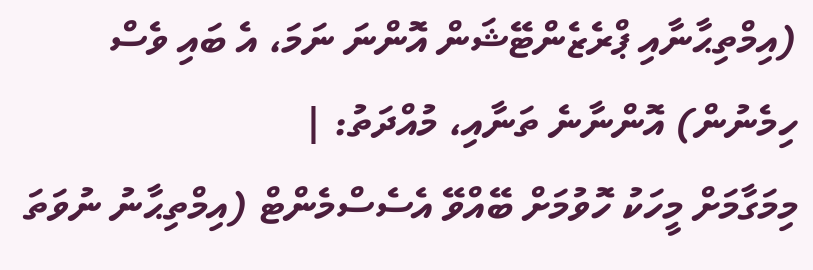(އިމްތިޙާނާއި ޕްރެޒެންޓޭޝަން އޮންނަ ނަމަ، އެ ބައި ވެސް ހިމެނުން) އޮންނާނެ ތަނާއި، މުއްދަތު: |
މިމަގާމަށް މީހަކު ހޮވުމަށް ބޭއްވޭ އެސެސްމެންޓް (އިމްތިޙާނު ނުވަތަ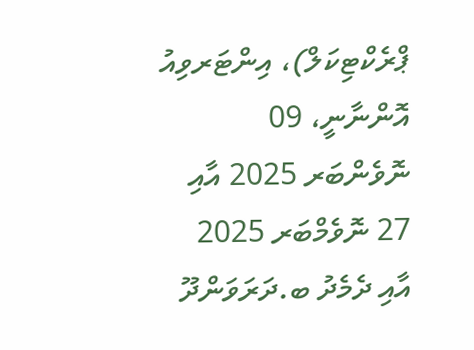ޕްރެކްޓިކަލް)، އިންޓަރވިއު އޮންނާނީ، 09 ނޮވެންބަރ 2025 އާއި 27 ނޮވެމްބަރ 2025 އާއި ދެމެދު ބ.ދަރަވަންދޫ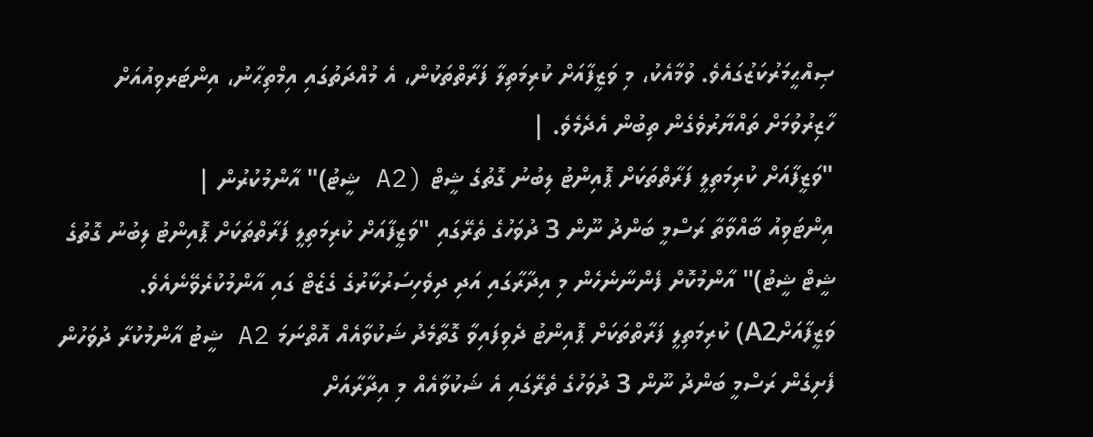ޞިއްޙީމަރުކަޒުގައެވެ. ވުމާއެކު، މި ވަޒީފާއަށް ކުރިމަތިލާ ފަރާތްތަކުން، އެ މުއްދަތުގައި އިމްތިޙާނު، އިންޓަރވިއުއަށް ހާޒިރުވުމަށް ތައްޔާރުވެގެން ތިބުން އެދެމެވެ. |
"ވަޒީފާއަށް ކުރިމަތިލީ ފަރާތްތަކަށް ޕޮއިންޓު ލިބުނު ގޮތުގެ ޝީޓް (A2 ޝީޓު)" އާންމުކުރުން |
އިންޓަވިއު ބާއްވާތާ ރަސްމީ ބަންދު ނޫން 3 ދުވަހުގެ ތެރޭގައި "ވަޒީފާއަށް ކުރިމަތިލީ ފަރާތްތަކަށް ޕޮއިންޓު ލިބުނު ގޮތުގެ ޝީޓް ޝީޓު)" އާންމުކޮށް ފެންނާނެހެން މި އިދާރާގައި އަދި ދިވެހިސަރުކާރުގެ ގެޒެޓް ގައި އާންމުކުރެވޭނެއެވެ. ވަޒީފާއަށްA2) ކުރިމަތިލީ ފަރާތްތަކަށް ޕޮއިންޓު ދެވިފައިވާ ގޮތާމެދު ޝަކުވާއެއް އޮތްނަމަ A2 ޝީޓު އާންމުކުރާ ދުވަހުން ފެށިގެން ރަސްމީ ބަންދު ނޫން 3 ދުވަހުގެ ތެރޭގައި އެ ޝަކުވާއެއް މި އިދާރާއަށް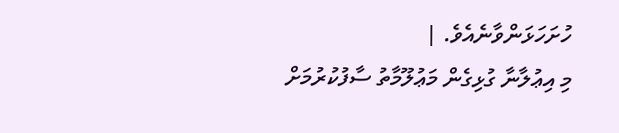ހުށަހަޅަންވާނެއެވެ. |
މި އިޢުލާނާ ގުޅިގެން މަޢުލޫމާތު ސާފުކުރުމަށް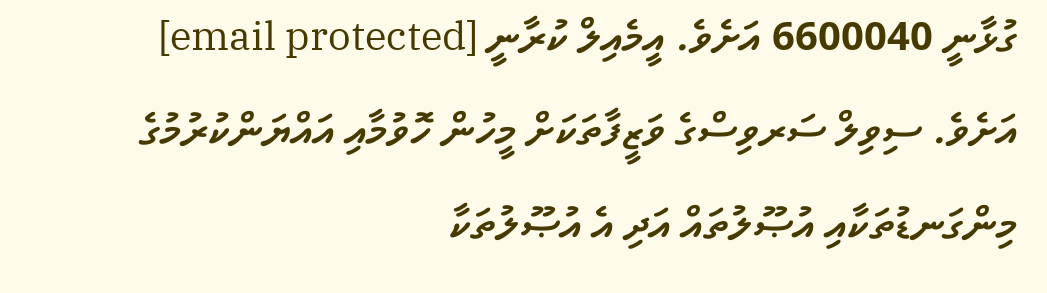ގުޅާނީ 6600040 އަށެވެ. އީމެއިލް ކުރާނީ [email protected] އަށެވެ. ސިވިލް ސަރވިސްގެ ވަޒީފާތަކަށް މީހުން ހޮވުމާއި އައްޔަންކުރުމުގެ މިންގަނޑުތަކާއި އުޞޫލުތައް އަދި އެ އުޞޫލުތަކާ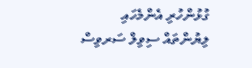ގުޅުންހުރި އެންމެހައި ލިޔުންތައް ސިވިލް ސަރވިސް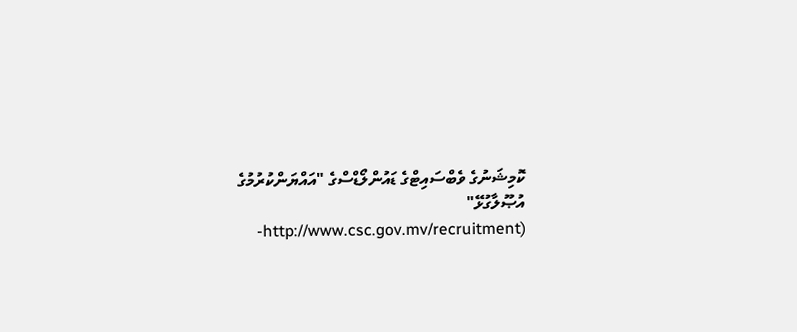ކޮމިޝަނުގެ ވެބްސައިޓްގެ ޑައުންލޯޑްސްގެ "އައްޔަންކުރުމުގެ އުޞޫލާގުޅޭ" (http://www.csc.gov.mv/recruitment-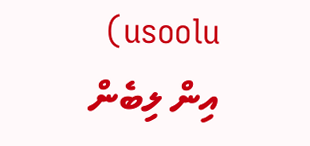usoolu) އިން ލިބެން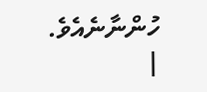ހުންނާނެއެވެ. |